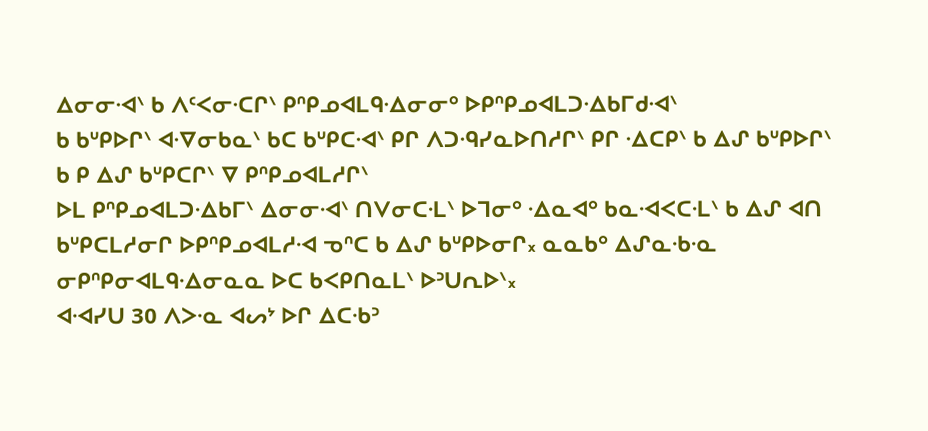ᐃᓂᓂᐧᐊᐠ ᑲ ᐱᑦᐸᓂᐧᑕᒋᐠ ᑭᐢᑭᓄᐊᒪᑫᐧᐃᓂᓂᐤ ᐅᑭᐢᑭᓄᐊᒪᑐᐧᐃᑲᒥᑯᐧᐊᐠ
ᑲ ᑲᐡᑭᐅᒋᐠ ᐊᐧᐁᓂᑲᓇᐠ ᑲᑕ ᑲᐡᑭᑕᐧᐊᐠ ᑭᒋ ᐱᑐᐧᑫᓯᓇᐅᑎᓱᒋᐠ ᑭᒋ ᐧᐃᑕᑭᐠ ᑲ ᐃᔑ ᑲᐡᑭᐅᒋᐠ ᑲ ᑭ ᐃᔑ ᑲᐡᑭᑕᒋᐠ ᐁ ᑭᐢᑭᓄᐊᒪᓱᒋᐠ
ᐅᒪ ᑭᐢᑭᓄᐊᒪᑐᐧᐃᑲᒥᐠ ᐃᓂᓂᐧᐊᐠ ᑎᐯᓂᑕᐧᒪᐠ ᐅᒣᓂᐤ ᐧᐃᓇᐊᐤ ᑲᓇᐧᐊᐸᑕᐧᒪᐠ ᑲ ᐃᔑ ᐊᑎ ᑲᐡᑭᑕᒪᓱᓂᒋ ᐅᑭᐢᑭᓄᐊᒪᓱᐧᐊ ᓀᐢᑕ ᑲ ᐃᔑ ᑲᐡᑭᐅᓂᒋ᙮ ᓇᓇᑲᐤ ᐃᔑᓇᐧᑲᐧᓇ ᓂᑭᐢᑭᓂᐊᒪᑫᐧᐃᓂᓇᓇ ᐅᑕ ᑲᐸᑭᑎᓇᒪᐠ ᐅᐣᑌᕆᐅᐠ᙮
ᐊᐧᐊᓯᑌ 30 ᐱᐳᐧᓇ ᐊᔕᔾ ᐅᒋ ᐃᑕᐧᑲᐣ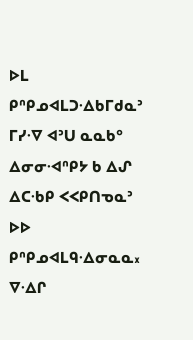ᐅᒪ ᑭᐢᑭᓄᐊᒪᑐᐧᐃᑲᒥᑯᓇᐣ ᒥᓯᐧᐁ ᐊᐣᑌ ᓇᓇᑲᐤ ᐃᓂᓂᐧᐊᐢᑭᔭ ᑲ ᐃᔑ ᐃᑕᐧᑲᑭ ᐸᐸᑭᑎᓀᓇᐣ ᐅᐅ ᑭᐢᑭᓄᐊᒪᑫᐧᐃᓂᓇᓇ᙮ ᐁᐧᐃᒋ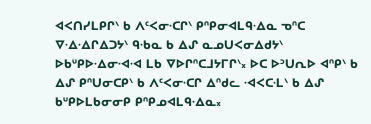ᐊᐸᑎᓯᒪᑭᒋᐠ ᑲ ᐱᑦᐸᓂᐧᑕᒋᐠ ᑭᐢᑭᓂᐊᒪᑫᐧᐃᓇ ᓀᐢᑕ ᐁᐧᐃᐧᐃᒋᐃᑐᔭᐠ ᑫᐧᑲᓇ ᑲ ᐃᔑ ᓇᓄᑌᐸᓂᐃᑯᔭᐠ ᐅᑲᐡᑭᐅᐧᐃᓂᐧᐊᐧᐊ ᒪᑲ ᐁᐅᒋᐢᑕᒧᔭᒥᒋᐠ᙮ ᐅᑕ ᐅᐣᑌᕆᐅ ᐊᐢᑭᐠ ᑲ ᐃᔑ ᑭᐢᑌᓂᑕᑭᐠ ᑲ ᐱᑦᐸᓂᐧᑕᒋ ᐃᐢᑯᓚ ᐧᐊᐸᑕᐧᒪᐠ ᑲ ᐃᔑ ᑲᐡᑭᐅᒪᑲᓂᓂᑭ ᑭᐢᑭᓄᐊᒪᑫᐧᐃᓇ᙮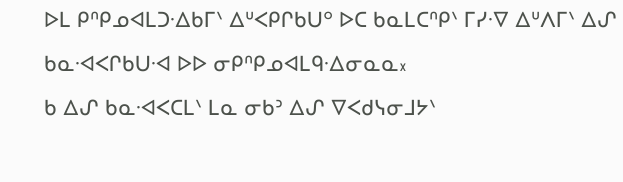ᐅᒪ ᑭᐢᑭᓄᐊᒪᑐᐧᐃᑲᒥᐠ ᐃᐡᐸᑭᒋᑲᑌᐤ ᐅᑕ ᑲᓇᒪᑕᐢᑭᐠ ᒥᓯᐧᐁ ᐃᐡᐱᒥᐠ ᐃᔑ ᑲᓇᐧᐊᐸᒋᑲᑌᐧᐊ ᐅᐅ ᓂᑭᐢᑭᓄᐊᒪᑫᐧᐃᓂᓇᓇ᙮
ᑲ ᐃᔑ ᑲᓇᐧᐊᐸᑕᒪᐠ ᒪᓇ ᓂᑲᐣ ᐃᔑ ᐁᐸᑯᓭᓂᒧᔭᐠ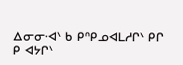ᐃᓂᓂᐧᐊᐠ ᑲ ᑭᐢᑭᓄᐊᒪᓱᒋᐠ ᑭᒋ ᑭ ᐊᔭᒋᐠ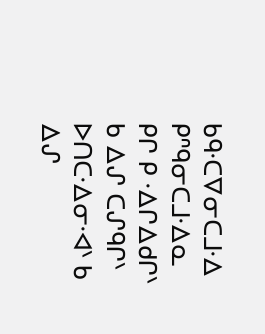ᑲᑫᐧᑕᐁᓂᑕᒧᐧᐃ ᑭᐢᑫᓂᑕᒧᐧᐃᓇ ᑭᒋ ᑭ ᐧᐃᒋᐃᑯᒋᐠ ᑲ ᐃᔑ ᑕᔑᑫᒋᐠ ᐅᑎᑕᐧᐃᓂᐧᐊᐠ ᑲ ᐃᔑ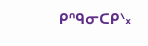ᑭᐢᑫᓂᑕᑭᐠ᙮